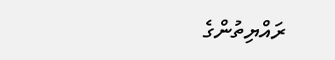ރައްޔިތުންގެ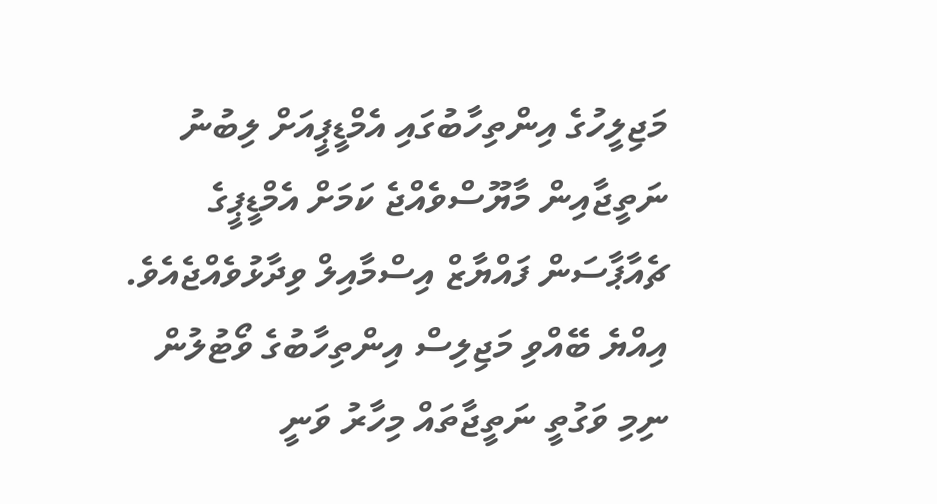މަޖިލީހުގެ އިންތިހާބުގައި އެމްޑީޕީއަށް ލިބުނު ނަތީޖާއިން މާޔޫސްވެއްޖެ ކަމަށް އެމްޑީޕީގެ ޗެއާޕާސަން ފައްޔާޒް އިސްމާއިލް ވިދާޅުވެއްޖެއެވެ.
އިއްޔެ ބޭއްވި މަޖިލިސް އިންތިހާބުގެ ވޯޓުލުން ނިމި ވަގުތީ ނަތީޖާތައް މިހާރު ވަނީ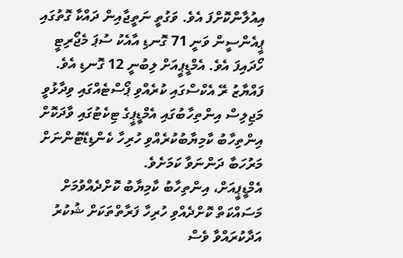އިއުލާންކޮށްފަ އެވެ. ވަގުތީ ނަތީޖާއިން ދައްކާ ގޮތުގައި ޕީއެންސީން ވަނީ 71 ގޮނޑި އާއެކު ސުޕަ މެޖޯރިޓީ ހޯދައިފަ އެވެ. އެމްޑީޕީއަށް ލިބުނީ 12 ގޮނޑި އެވެ.
ފައްޔާޒު ރޭ އެކްސްގައި ކުރެއްވި ޕޯސްޓެއްގައި ވިދާޅުވީ މަޖިލިސް އިންތިހާބުގައި އެމްޑީޕީގެ ޓިކެޓުގައި ވާދަކޮށް އިންތިހާބު ކާމިޔާބުކުރެއްވި ހުރިހާ ކެންޑިޑޭޓުންނަށް މަރުހަބާ ދަންނަވާ ކަމަށެވެ.
އެމްޑީޕީއަށް، އިންތިހާބު ކާމިޔާބު ކޮށްދެއްވުމަށް މަސައްކަތް ކޮށްދެއްވި ހުރިހާ ފަރާތްތަކަށް ޝުކުރު އަދާކުރައްވާ ވެސް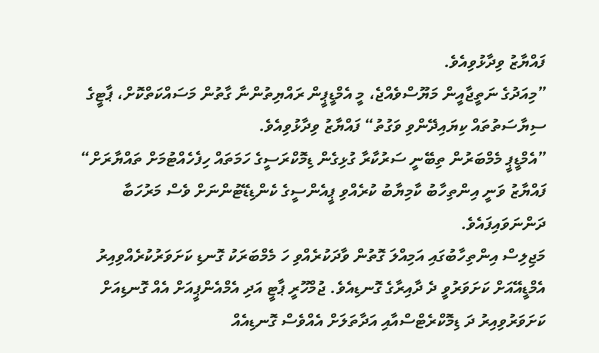ފައްޔާޒު ވިދާޅުވިއެވެ.
”މިއަދުގެ ނަތީޖާއީން މަޔޫސްވެއްޖެ، މީ އެމްޑީޕީން ރައްޔިތުންނާ ގާތުން މަސައްކަތްކޮށް، ޕާޓީގެ ސިޔާސަތުތައް ކިޔައިދޭންވި ވަގުތު“ ފައްޔާޒު ވިދާޅުވިއެވެ.
”އެމްޑީޕީ މެމްބަރުން ތިބޭނީ ސަރުކާރާ ގުޅިގެން ޑިމޮކްރަސީގެ ހަމަތައް ހިފެހެއްޓުމަށް ތައްޔާރަށް“
ފައްޔާޒު ވަނީ އިންތިހާބު ކާމިޔާބު ކުރެއްވި ޕީއެންސީގެ ކެންޑިޑޭޓުންނަށް ވެސް މަރުހަބާ ދަންނަވައިފައެވެ.
މަޖިލިސް އިންތިހާބުގައި އަމިއްލަ ގޮތުން ވާދަކުރެއްވި ހަ މެމްބަރަކު ގޮނޑި ކަށަވަރުކުރެއްވިއިރު އެމްޑީއޭއަށް ކަށަވަރުވީ ދެ ދާއިރާގެ ގޮނޑިއެވެ. ޖުމްހޫރީ ޕާޓީ އަދި އެމްއެންޕީއަށް އެއް ގޮނޑިއަށް ކަށަވަރުވިއިރު ދަ ޑިމޮކްރެޓްސްއާއި އަދާތަލަށް އެއްވެސް ގޮނޑިއެއް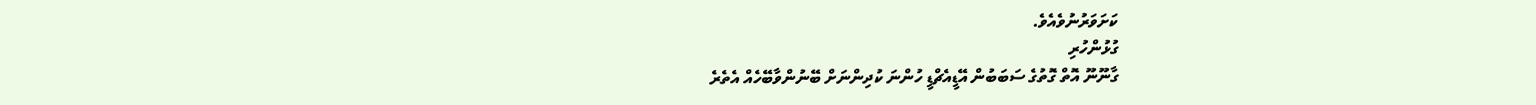ކަށަވަރުނުވެއެވެ.
ގުޅުންހުރި
ގާނޫނޫ އޮތް ގޮތުގެ ސަބަބުން އޭޑީއެޗްޑީ ހުންނަ ކުދިންނަށް ބޭނުންވާބޭހެއް އެތެރެ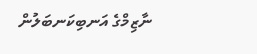ނާޒިމްގެ އަނބިކަނބަލުން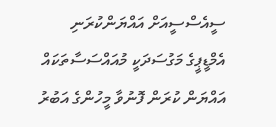ސީއެސްސީއަށް އައްޔަންކުރަނި
އެމްޑީޕީގެ މަގުސަދަކީ މުއައްސަސާތަކައް އައްޔަން ކުރަން ފޮނުވާ މީހުންގެ އަބުރު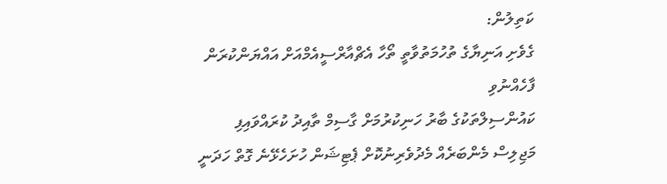ކަތިލުން:
ގެވެށި އަނިޔާގެ ތުހުމަތުވާތީ ތޯހާ އެޗްއާރްސީއެމްއަށް އައްޔަންކުރަން ފާހެއްނުވި
ކައުންސިލްތަކުގެ ބާރު ހަނިކުރުމަށް ގާސިމް ތާއިދު ކުރައްވައިފި
މަޖިލިސް މެންބަރެއް މެދުވެރިނުކޮށް ޕެޓިޝަން ހުށަހެޅޭނެ ގޮތް ހަދަނީ